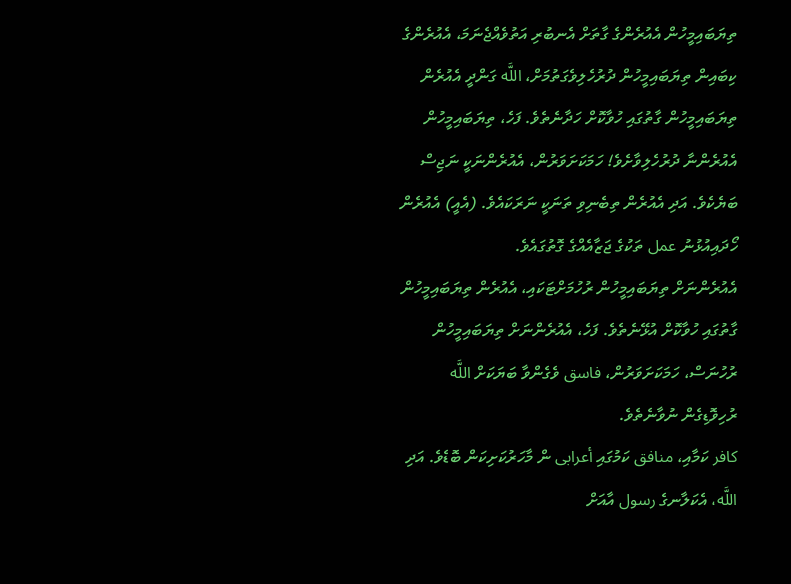ތިޔަބައިމީހުން އެއުރެންގެ ގާތަށް އެނބުރި އަތުވެއްޖެނަމަ، އެއުރެންގެ ކިބައިން ތިޔަބައިމީހުން ދުރުހެލިވެގަތުމަށް، اللَّه ގަންދީ އެއުރެން ތިޔަބައިމީހުން ގާތުގައި ހުވާކޮށް ހަދާނެތެވެ. ފަހެ، ތިޔަބައިމީހުން އެއުރެންނާ ދުރުހެލިވާށެވެ! ހަމަކަށަވަރުން، އެއުރެންނަކީ ނަޖިސް ބަޔެކެވެ. އަދި އެއުރެން ތިބެނިވި ތަނަކީ ނަރަކައެވެ. (އެއީ) އެއުރެން ހޯދައިއުޅުނު عمل ތަކުގެ ޖަޒާއެއްގެ ގޮތުގައެވެ.
އެއުރެންނަށް ތިޔަބައިމީހުން ރުހުމަށްޓަކައި، އެއުރެން ތިޔަބައިމީހުން ގާތުގައި ހުވާކޮށް އުޅޭނެތެވެ. ފަހެ، އެއުރެންނަށް ތިޔަބައިމީހުން ރުހުނަސް، ހަމަކަށަވަރުން، فاسق ވެގެންވާ ބަޔަކަށް اللَّه ރުހިވޮޑިގެން ނުވާނެތެވެ.
كافر ކަމާއި، منافق ކަމުގައި أعرابى ން މާހަރުކަށިކަން ބޮޑެވެ. އަދި اللَّه، އެކަލާނގެ رسول އާއަށް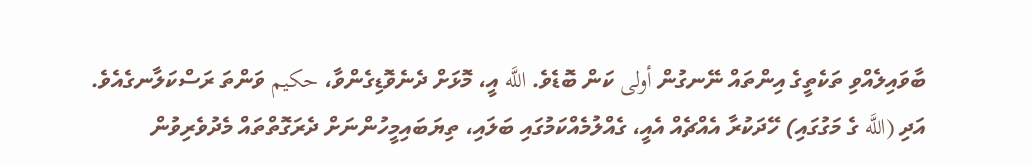ބާވައިލެއްވި ތަކެތީގެ އިންތައް ނޭނގުން أولى ކަން ބޮޑެވެ. اللَّه އީ، މޮޅަށް ދެނެވޮޑިގެންވާ، حكيم ވަންތަ ރަސްކަލާނގެއެވެ.
އަދި (اللَّه ގެ މަގުގައި) ހޭދަކުރާ އެއްޗެއް އެއީ، ގެއްލުމެއްކަމުގައި ބަލައި، ތިޔަބައިމީހުންނަށް ދެރަގޮތްތައް މެދުވެރިވުން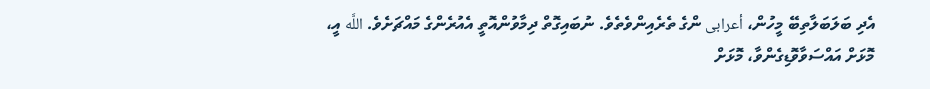އެދި ބަލަބަލާތިބޭ މީހުން، أعرابى ންގެ ތެރެއިންވެތެވެ. ނުބައިގޮތް ދިމާވުންއޮތީ އެއުރެންގެ މައްޗަށެވެ. اللَّه އީ، މޮޅަށް އައްސަވާވޮޑިގެންވާ، މޮޅަށް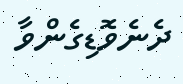ދެނެވޮޑިގެންވާ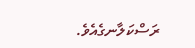ރަސްކަލާނގެއެވެ.